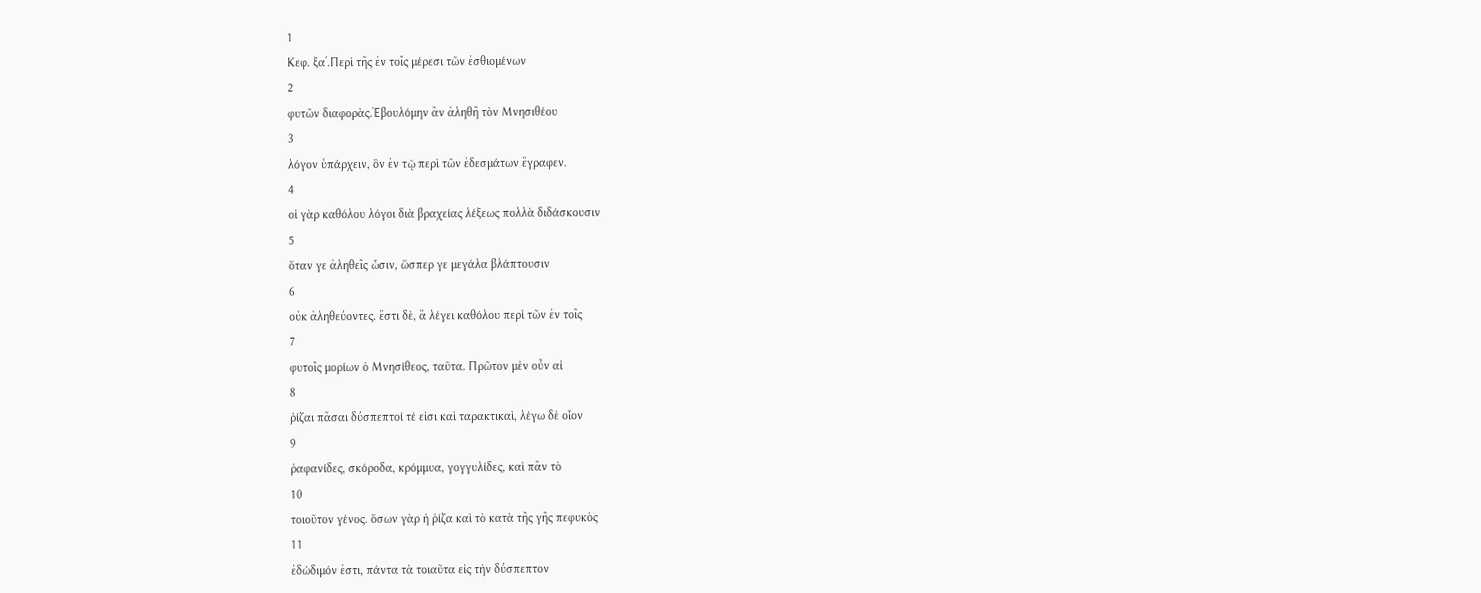1
Κεφ. ξαʹ.Περὶ τῆς ἐν τοῖς μέρεσι τῶν ἐσθιομένων
2
φυτῶν διαφορὰς.Ἐβουλόμην ἂν ἀληθῆ τὸν Μνησιθέου
3
λόγον ὑπάρχειν, ὃν ἐν τῷ περὶ τῶν ἐδεσμάτων ἔγραφεν.
4
οἱ γὰρ καθόλου λόγοι διὰ βραχείας λέξεως πολλὰ διδάσκουσιν
5
ὅταν γε ἀληθεῖς ὦσιν, ὥσπερ γε μεγάλα βλάπτουσιν
6
οὐκ ἀληθεύοντες. ἔστι δὲ, ἃ λέγει καθόλου περὶ τῶν ἐν τοῖς
7
φυτοῖς μορίων ὁ Μνησίθεος, ταῦτα. Πρῶτον μὲν οὖν αἱ
8
ῥίζαι πᾶσαι δύσπεπτοί τέ εἰσι καὶ ταρακτικαὶ, λέγω δὲ οἷον
9
ῥαφανίδες, σκόροδα, κρόμμυα, γογγυλίδες, καὶ πᾶν τὸ
10
τοιοῦτον γένος. ὅσων γὰρ ἡ ῥίζα καὶ τὸ κατὰ τῆς γῆς πεφυκὸς
11
ἐδώδιμόν ἐστι, πάντα τὰ τοιαῦτα εἰς τὴν δύσπεπτον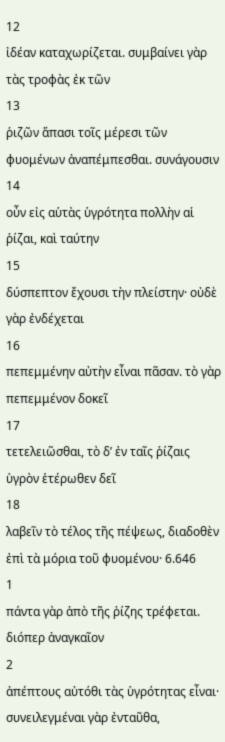12
ἰδέαν καταχωρίζεται. συμβαίνει γὰρ τὰς τροφὰς ἐκ τῶν
13
ῥιζῶν ἅπασι τοῖς μέρεσι τῶν φυομένων ἀναπέμπεσθαι. συνάγουσιν
14
οὖν εἰς αὑτὰς ὑγρότητα πολλὴν αἱ ῥίζαι, καὶ ταύτην
15
δύσπεπτον ἔχουσι τὴν πλείστην· οὐδὲ γὰρ ἐνδέχεται
16
πεπεμμένην αὐτὴν εἶναι πᾶσαν. τὸ γὰρ πεπεμμένον δοκεῖ
17
τετελειῶσθαι, τὸ δ’ ἐν ταῖς ῥίζαις ὑγρὸν ἑτέρωθεν δεῖ
18
λαβεῖν τὸ τέλος τῆς πέψεως, διαδοθὲν ἐπὶ τὰ μόρια τοῦ φυομένου· 6.646
1
πάντα γὰρ ἀπὸ τῆς ῥίζης τρέφεται. διόπερ ἀναγκαῖον
2
ἀπέπτους αὐτόθι τὰς ὑγρότητας εἶναι· συνειλεγμέναι γὰρ ἐνταῦθα,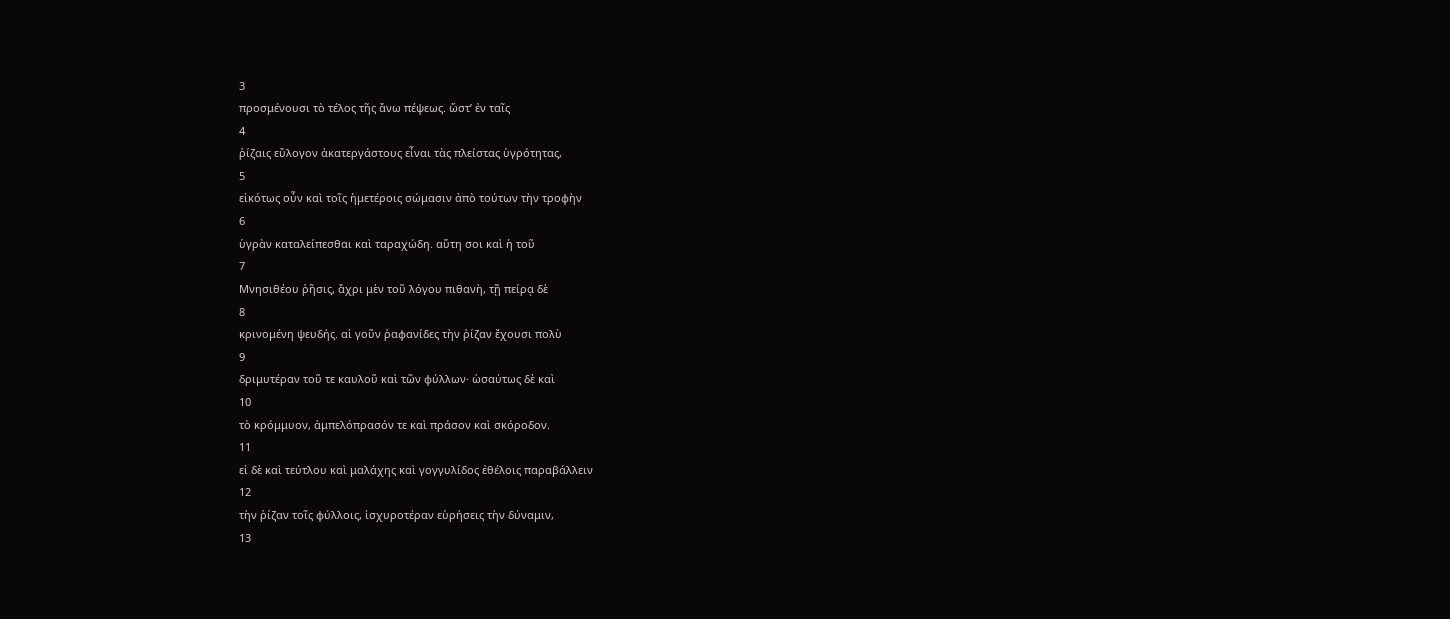3
προσμένουσι τὸ τέλος τῆς ἄνω πέψεως. ὥστ’ ἐν ταῖς
4
ῥίζαις εὔλογον ἀκατεργάστους εἶναι τὰς πλείστας ὑγρότητας,
5
εἰκότως οὖν καὶ τοῖς ἡμετέροις σώμασιν ἀπὸ τούτων τὴν τροφὴν
6
ὑγρὰν καταλείπεσθαι καὶ ταραχώδη. αὕτη σοι καὶ ἡ τοῦ
7
Μνησιθέου ῥῆσις, ἄχρι μὲν τοῦ λόγου πιθανὴ, τῇ πείρᾳ δὲ
8
κρινομένη ψευδής. αἱ γοῦν ῥαφανίδες τὴν ῥίζαν ἔχουσι πολὺ
9
δριμυτέραν τοῦ τε καυλοῦ καὶ τῶν φύλλων· ὡσαύτως δὲ καὶ
10
τὸ κρόμμυον, ἀμπελόπρασόν τε καὶ πράσον καὶ σκόροδον.
11
εἰ δὲ καὶ τεύτλου καὶ μαλάχης καὶ γογγυλίδος ἐθέλοις παραβάλλειν
12
τὴν ῥίζαν τοῖς φύλλοις, ἰσχυροτέραν εὑρήσεις τὴν δύναμιν,
13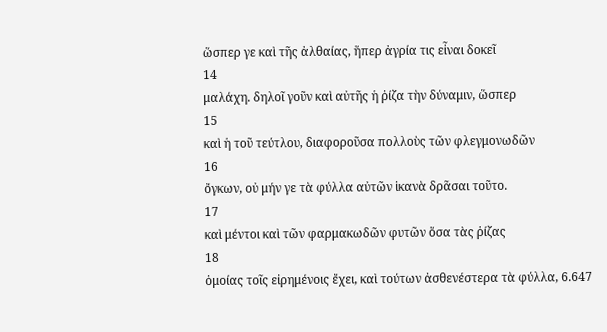ὥσπερ γε καὶ τῆς ἀλθαίας, ἥπερ ἀγρία τις εἶναι δοκεῖ
14
μαλάχη. δηλοῖ γοῦν καὶ αὐτῆς ἡ ῥίζα τὴν δύναμιν, ὥσπερ
15
καὶ ἡ τοῦ τεύτλου, διαφοροῦσα πολλοὺς τῶν φλεγμονωδῶν
16
ὄγκων, οὐ μήν γε τὰ φύλλα αὐτῶν ἱκανὰ δρᾶσαι τοῦτο.
17
καὶ μέντοι καὶ τῶν φαρμακωδῶν φυτῶν ὅσα τὰς ῥίζας
18
ὁμοίας τοῖς εἰρημένοις ἔχει, καὶ τούτων ἀσθενέστερα τὰ φύλλα, 6.647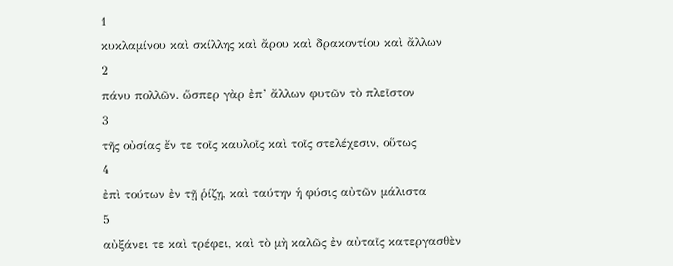1
κυκλαμίνου καὶ σκίλλης καὶ ἄρου καὶ δρακοντίου καὶ ἄλλων
2
πάνυ πολλῶν. ὥσπερ γὰρ ἐπ’ ἄλλων φυτῶν τὸ πλεῖστον
3
τῆς οὐσίας ἔν τε τοῖς καυλοῖς καὶ τοῖς στελέχεσιν, οὕτως
4
ἐπὶ τούτων ἐν τῇ ῥίζῃ, καὶ ταύτην ἡ φύσις αὐτῶν μάλιστα
5
αὐξάνει τε καὶ τρέφει, καὶ τὸ μὴ καλῶς ἐν αὐταῖς κατεργασθὲν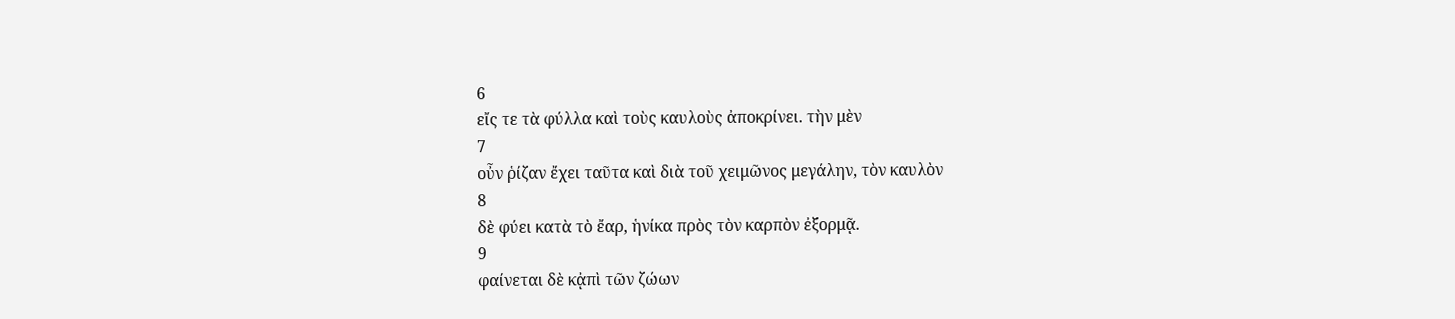6
εἴς τε τὰ φύλλα καὶ τοὺς καυλοὺς ἀποκρίνει. τὴν μὲν
7
οὖν ῥίζαν ἔχει ταῦτα καὶ διὰ τοῦ χειμῶνος μεγάλην, τὸν καυλὸν
8
δὲ φύει κατὰ τὸ ἔαρ, ἡνίκα πρὸς τὸν καρπὸν ἐξορμᾷ.
9
φαίνεται δὲ κᾀπὶ τῶν ζώων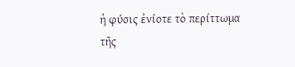ἡ φύσις ἐνίοτε τὸ περίττωμα τῆς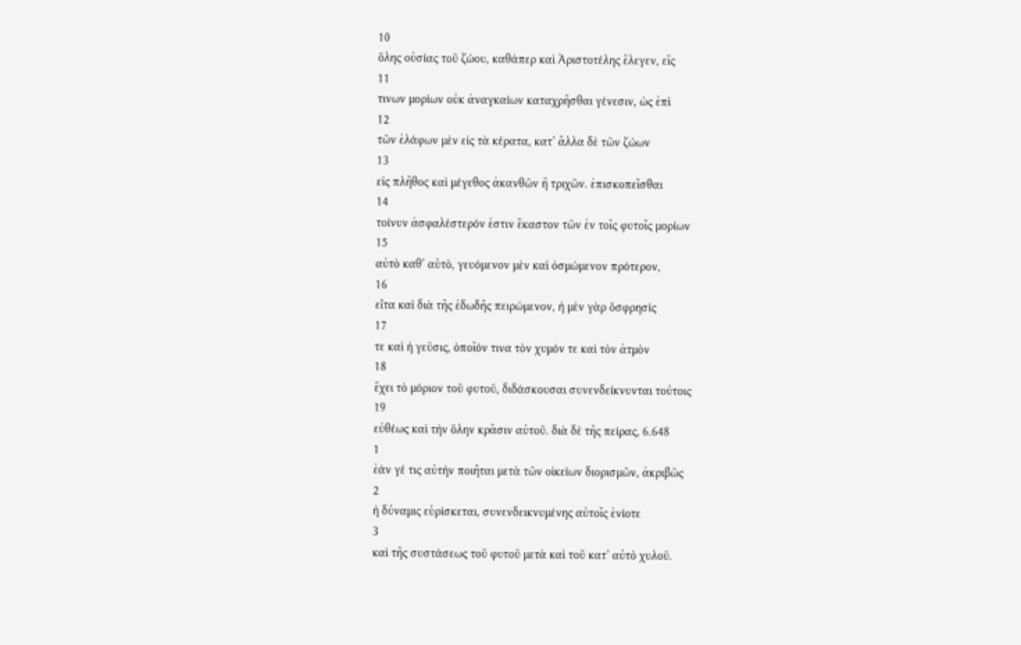10
ὅλης οὐσίας τοῦ ζώου, καθάπερ καὶ Ἀριστοτέλης ἔλεγεν, εἴς
11
τινων μορίων οὐκ ἀναγκαίων καταχρῆσθαι γένεσιν, ὡς ἐπὶ
12
τῶν ἐλάφων μὲν εἰς τὰ κέρατα, κατ’ ἄλλα δὲ τῶν ζώων
13
εἰς πλῆθος καὶ μέγεθος ἀκανθῶν ἢ τριχῶν. ἐπισκοπεῖσθαι
14
τοίνυν ἀσφαλέστερόν ἐστιν ἕκαστον τῶν ἐν τοῖς φυτοῖς μορίων
15
αὐτὸ καθ’ αὑτὸ, γευόμενον μὲν καὶ ὀσμώμενον πρότερον,
16
εἶτα καὶ διὰ τῆς ἐδωδῆς πειρώμενον, ἡ μὲν γὰρ ὄσφρησίς
17
τε καὶ ἡ γεῦσις, ὁποῖόν τινα τὸν χυμόν τε καὶ τὸν ἀτμὸν
18
ἔχει τὸ μόριον τοῦ φυτοῦ, διδάσκουσαι συνενδείκνυνται τούτοις
19
εὐθέως καὶ τὴν ὅλην κρᾶσιν αὐτοῦ. διὰ δὲ τῆς πείρας, 6.648
1
ἐάν γέ τις αὐτὴν ποιῆται μετὰ τῶν οἰκείων διορισμῶν, ἀκριβῶς
2
ἡ δύναμις εὑρίσκεται, συνενδεικνυμένης αὐτοῖς ἐνίοτε
3
καὶ τῆς συστάσεως τοῦ φυτοῦ μετὰ καὶ τοῦ κατ’ αὐτὸ χυλοῦ.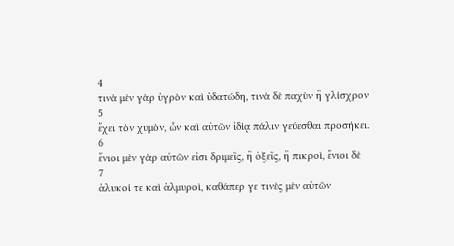4
τινὰ μὲν γὰρ ὑγρὸν καὶ ὑδατώδη, τινὰ δὲ παχὺν ἢ γλίσχρον
5
ἔχει τὸν χυμὸν, ὧν καὶ αὐτῶν ἰδίᾳ πάλιν γεύεσθαι προσήκει.
6
ἔνιοι μὲν γὰρ αὐτῶν εἰσι δριμεῖς, ἢ ὀξεῖς, ἢ πικροὶ, ἔνιοι δὲ
7
ἁλυκοί τε καὶ ἁλμυροὶ, καθάπερ γε τινὲς μὲν αὐτῶν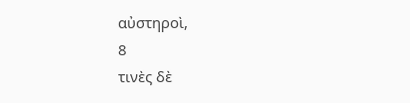αὐστηροὶ,
8
τινὲς δὲ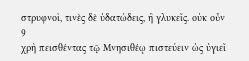στρυφνοὶ, τινὲς δὲ ὑδατώδεις, ἢ γλυκεῖς. οὐκ οὖν
9
χρὴ πεισθέντας τῷ Μνησιθέῳ πιστεύειν ὡς ὑγιεῖ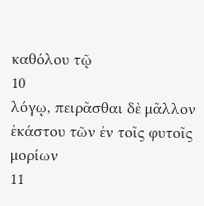καθόλου τῷ
10
λόγῳ, πειρᾶσθαι δὲ μᾶλλον ἑκάστου τῶν ἐν τοῖς φυτοῖς μορίων
11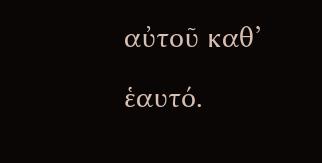αὐτοῦ καθ’ ἑαυτό.